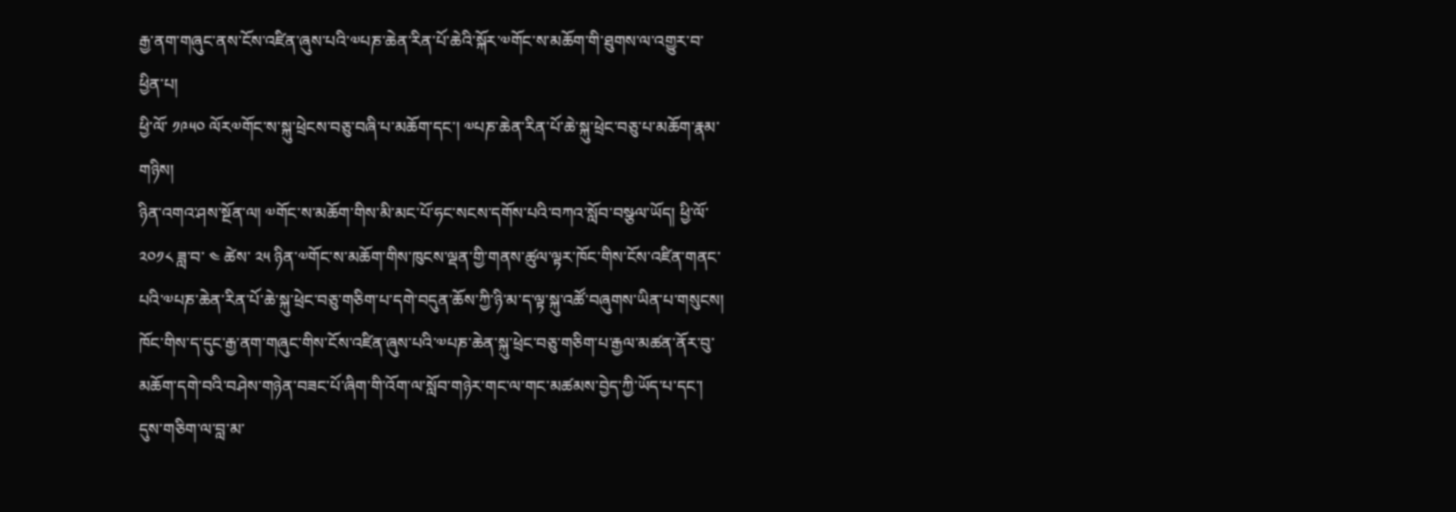རྒྱ་ནག་གཞུང་ནས་ངོས་འཛིན་ཞུས་པའི་༧པཎ་ཆེན་རིན་པོ་ཆེའི་སྐོར་༧གོང་ས་མཆོག་གི་ཐུགས་ལ་འགྱུར་བ་ཕྱིན་པ།
ཕྱི་ལོ་ ༡༩༥༠ ལོར༧གོང་ས་སྐུ་ཕྲེངས་བཅུ་བཞི་པ་མཆོག་དང་། ༧པཎ་ཆེན་རིན་པོ་ཆེ་སྐུ་ཕྲེང་བཅུ་པ་མཆོག་རྣམ་གཉིས།
ཉིན་འགའ་ཤས་སྔོན་ལ། ༧གོང་ས་མཆོག་གིས་མི་མང་པོ་ཧང་སངས་དགོས་པའི་བཀའ་སློབ་བསྩལ་ཡོད། ཕྱི་ལོ་ ༢༠༡༨ ཟླ་བ་ ༤ ཚེས་ ༢༥ ཉིན་༧གོང་ས་མཆོག་གིས་ཁུངས་ལྡན་གྱི་གནས་ཚུལ་ལྟར་ཁོང་གིས་ངོས་འཛིན་གནང་པའི་༧པཎ་ཆེན་རིན་པོ་ཆེ་སྐུ་ཕྲེང་བཅུ་གཅིག་པ་དགེ་བདུན་ཆོས་ཀྱི་ཉི་མ་ད་ལྟ་སྐུ་འཚོ་བཞུགས་ཡིན་པ་གསུངས། ཁོང་གིས་ད་དུང་རྒྱ་ནག་གཞུང་གིས་ངོས་འཛིན་ཞུས་པའི་༧པཎ་ཆེན་སྐུ་ཕྲེང་བཅུ་གཅིག་པ་རྒྱལ་མཚན་ནོར་བུ་མཆོག་དགེ་བའི་བཤེས་གཉེན་བཟང་པོ་ཞིག་གི་འོག་ལ་སློབ་གཉེར་གང་ལ་གང་མཚམས་བྱེད་ཀྱི་ཡོད་པ་དང་། དུས་གཅིག་ལ་བླ་མ་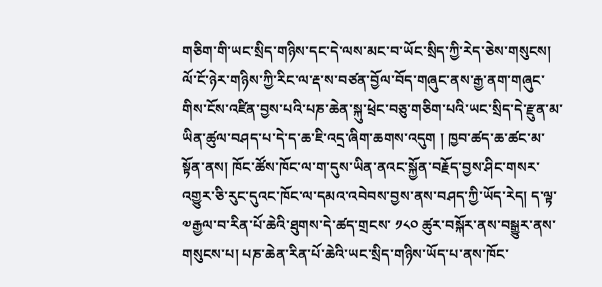གཅིག་གི་ཡང་སྲིད་གཉིས་དང་དེ་ལས་མང་བ་ཡོང་སྲིད་ཀྱི་རེད་ཅེས་གསུངས།
ལོ་ངོ་ཉེར་གཉིས་ཀྱི་རིང་ལ་རྡ་ས་བཙན་བྱོལ་བོད་གཞུང་ནས་རྒྱ་ནག་གཞུང་གིས་ངོས་འཛིན་བྱས་པའི་པཎ་ཆེན་སྐུ་ཕྲེང་བཅུ་གཅིག་པའི་ཡང་སྲིད་དེ་རྫུན་མ་ཡིན་ཚུལ་བཤད་པ་དེ་ད་ཆ་ཇི་འདྲ་ཞིག་ཆགས་འདུག ། ཁྱབ་ཚད་ཆ་ཚང་མ་སྟོན་ནས། ཁོང་ཚོས་ཁོང་ལ་ག་དུས་ཡིན་ནའང་སྐྱོན་བརྗོད་བྱས་ཤིང་གསར་འགྱུར་ཅི་རུང་དུའང་ཁོང་ལ་དམའ་འབེབས་བྱས་ནས་བཤད་ཀྱི་ཡོད་རེད། ད་ལྟ་༧རྒྱལ་བ་རིན་པོ་ཆེའི་ཐུགས་དེ་ཚད་གྲངས་ ༡༨༠ ཚུར་བསྐོར་ནས་བསྒྱུར་ནས་གསུངས་པ། པཎ་ཆེན་རིན་པོ་ཆེའི་ཡང་སྲིད་གཉིས་ཡོད་པ་ནས་ཁོང་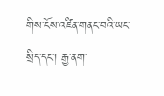གིས་ངོས་འཛིན་གནང་བའི་ཡང་སྲིད་དང་། རྒྱ་ནག་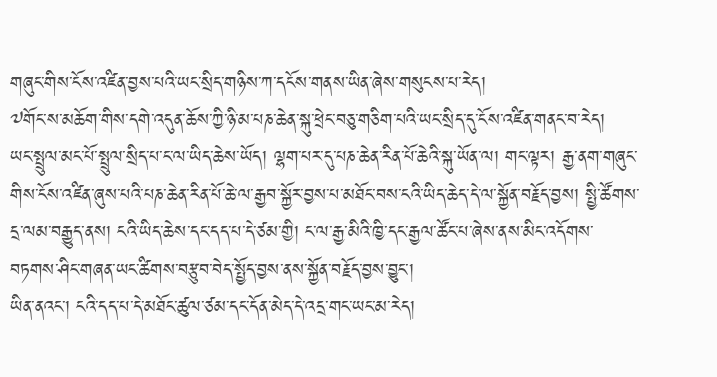གཞུང་གིས་ངོས་འཛིན་བྱས་པའི་ཡང་སྲིད་གཉིས་ཀ་དངོས་གནས་ཡིན་ཞེས་གསུངས་པ་རེད།
༧གོང་ས་མཆོག་གིས་དགེ་འདུན་ཆོས་ཀྱི་ཉི་མ་པཎ་ཆེན་སྐུ་ཕྲེང་བཅུ་གཅིག་པའི་ཡང་སྲིད་དུ་ངོས་འཛིན་གནང་བ་རེད།
ཡང་སྤྲུལ་མང་པོ་སྤྲུལ་སྲིད་པ་ང་ལ་ཡིད་ཆེས་ཡོད། ལྷག་པར་དུ་པཎ་ཆེན་རིན་པོ་ཆེའི་སྐུ་ཡོན་ལ། གང་ལྟར། རྒྱ་ནག་གཞུང་གིས་ངོས་འཛིན་ཞུས་པའི་པཎ་ཆེན་རིན་པོ་ཆེ་ལ་རྒྱབ་སྐྱོར་བྱས་པ་མཐོང་བས་ངའི་ཡིད་ཆེད་དེ་ལ་སྐྱོན་བརྗོད་བྱས། སྤྱི་ཚོགས་དྲ་ལམ་བརྒྱུད་ནས། ངའི་ཡིད་ཆེས་དང་དད་པ་དེ་ཙམ་གྱི། ང་ལ་རྒྱ་མིའི་ཁྱི་དང་རྒྱལ་ཚོང་པ་ཞེས་ནས་མིང་འདོགས་བཏགས་ཤིང་གཞན་ཡང་ཚིགས་བརྩུབ་བེད་སྤྱོད་བྱས་ནས་སྐྱོན་བརྗོད་བྱས་བྱུང་།
ཡིན་ནའང་། ངའི་དད་པ་དེ་མཐོང་ཚུལ་ཙམ་དང་དོན་མེད་དེ་འདྲ་གང་ཡང་མ་རེད།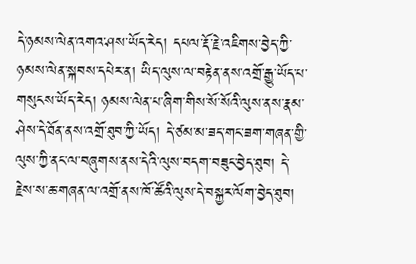དེ་ཉམས་ལེན་འགའ་ཤས་ཡོད་རེད། དཔལ་རྡོ་རྗེ་འཇིགས་བྱེད་ཀྱི་ཉམས་ལེན་སྐབས་དཔེར་ན། ཡིད་ལུས་ལ་བརྟེན་ནས་འགྲོ་རྒྱུ་ཡོད་པ་གསུངས་ཡོད་རེད། ཉམས་ལེན་པ་ཞིག་གིས་སོ་སོའི་ལུས་ནས་རྣམ་ཤེས་དེ་ཐོན་ནས་འགྲོ་ཐུབ་ཀྱི་ཡོད། དེ་ཙམ་མ་ཟད་གང་ཟག་གཞན་གྱི་ལུས་ཀྱི་ནང་ལ་བཞུགས་ནས་དེའི་ལུས་བདག་བཟུང་བྱེད་ཐུབ། དེ་རྗེས་ས་ཆ་གཞན་ལ་འགྲོ་ནས་ཁོ་ཚོའི་ལུས་དེ་བསྐྱར་ལོག་བྱེད་ཐུབ།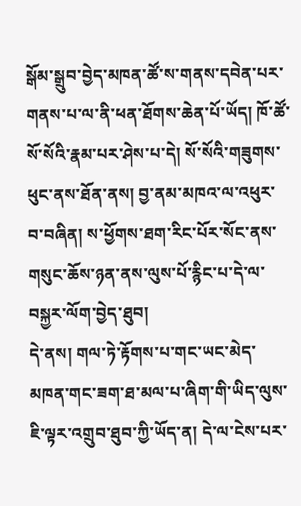སྒོམ་སྒྲུབ་བྱེད་མཁན་ཚོ་ས་གནས་དབེན་པར་གནས་པ་ལ་ནི་ཕན་ཐོགས་ཆེན་པོ་ཡོད། ཁོ་ཚོ་སོ་སོའི་རྣམ་པར་ཤེས་པ་དེ། སོ་སོའི་གཟུགས་ཕུང་ནས་ཐོན་ནས། བྱ་ནམ་མཁའ་ལ་འཕུར་བ་བཞིན། ས་ཕྱོགས་ཐག་རིང་པོར་སོང་ནས་གསུང་ཆོས་ཉན་ནས་ལུས་པོ་རྙིང་པ་དེ་ལ་བསྐྱར་ལོག་བྱེད་ཐུབ།
དེ་ནས། གལ་ཏེ་རྟོགས་པ་གང་ཡང་མེད་མཁན་གང་ཟག་ཐ་མལ་པ་ཞིག་གི་ཡིད་ལུས་ཇི་ལྟར་འགྲུབ་ཐུབ་ཀྱི་ཡོད་ན། དེ་ལ་ངེས་པར་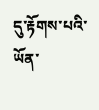དུ་རྟོགས་པའི་ཡོན་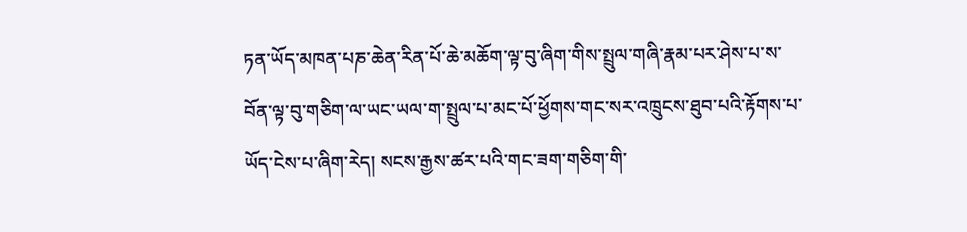ཏན་ཡོད་མཁན་པཎ་ཆེན་རིན་པོ་ཆེ་མཆོག་ལྟ་བུ་ཞིག་གིས་སྤྲུལ་གཞི་རྣམ་པར་ཤེས་པ་ས་བོན་ལྟ་བུ་གཅིག་ལ་ཡང་ཡལ་ག་སྤྲུལ་པ་མང་པོ་ཕྱོགས་གང་སར་འཁྲུངས་ཐུབ་པའི་རྟོགས་པ་ཡོད་ངེས་པ་ཞིག་རེད། སངས་རྒྱས་ཚར་པའི་གང་ཟག་གཅིག་གི་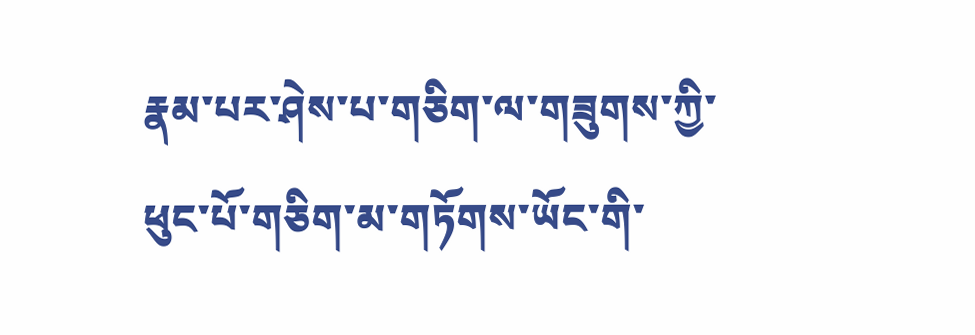རྣམ་པར་ཤེས་པ་གཅིག་ལ་གཟུགས་ཀྱི་ཕུང་པོ་གཅིག་མ་གཏོགས་ཡོང་གི་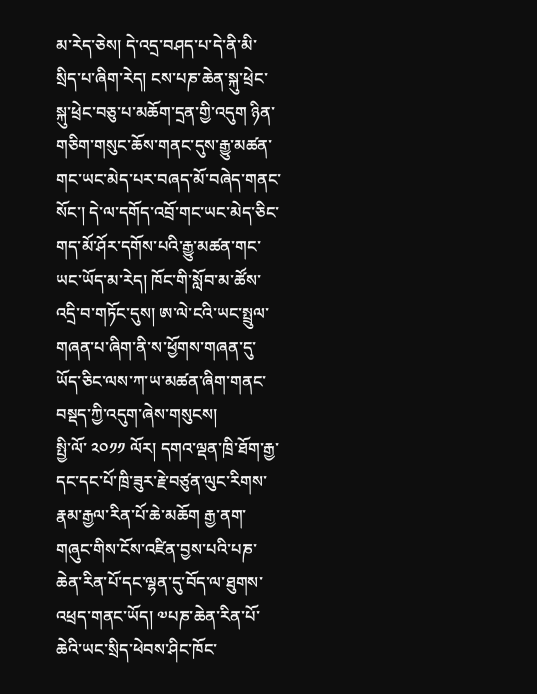མ་རེད་ཅེས། དེ་འདྲ་བཤད་པ་དེ་ནི་མི་སྲིད་པ་ཞིག་རེད། ངས་པཎ་ཆེན་སྐུ་ཕྲེང་སྐུ་ཕྲེང་བཅུ་པ་མཆོག་དྲན་གྱི་འདུག ཉིན་གཅིག་གསུང་ཆོས་གནང་དུས་རྒྱུ་མཚན་གང་ཡང་མེད་པར་བཞད་མོ་བཞེད་གནང་སོང་། དེ་ལ་དགོད་འབྲོ་གང་ཡང་མེད་ཅིང་གད་མོ་ཤོར་དགོས་པའི་རྒྱུ་མཚན་གང་ཡང་ཡོད་མ་རེད། ཁོང་གི་སློབ་མ་ཚོས་འདྲི་བ་གཏོང་དུས། ཨ་ལེ་ངའི་ཡང་སྤྲུལ་གཞན་པ་ཞིག་ནི་ས་ཕྱོགས་གཞན་དུ་ཡོད་ཅིང་ལས་ཀ་ཡ་མཚན་ཞིག་གནང་བསྡད་ཀྱི་འདུག་ཞེས་གསུངས།
སྤྱི་ལོ་ ༢༠༡༡ ལོར། དགའ་ལྡན་ཁྲི་ཐོག་རྒྱ་དང་དང་པོ་ཁྲི་ཟུར་རྗེ་བཙུན་ལུང་རིགས་རྣམ་རྒྱལ་རིན་པོ་ཆེ་མཆོག རྒྱ་ནག་གཞུང་གིས་ངོས་འཛིན་བྱས་པའི་པཎ་ཆེན་རིན་པོ་དང་ལྷན་དུ་བོད་ལ་ཐུགས་འཕྲད་གནང་ཡོད། ༧པཎ་ཆེན་རིན་པོ་ཆེའི་ཡང་སྲིད་ཕེབས་ཤིང་ཁོང་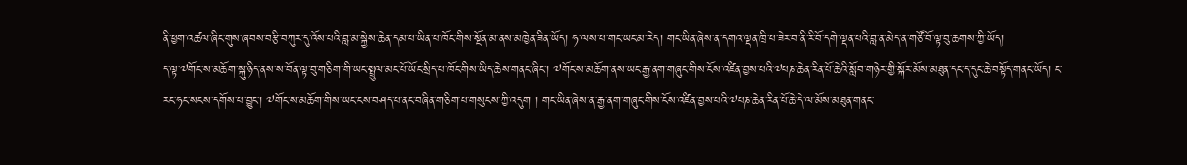ནི་ཕྱག་འཚལ་ཞིང་གུས་ཞབས་བརྩི་བཀུར་དུ་འོས་པའི་བླ་མ་སྐྱེས་ཆེན་དམ་པ་ཡིན་པ་ཁོང་གིས་སྔོན་མ་ནས་མཁྱེན་ཟིན་ཡོད། ཧ་ལས་པ་གང་ཡང་མ་རེད། གང་ཡིན་ཞེས་ན་དགའ་ལྡན་ཁྲི་པ་ཟེར་བ་ནི་རི་བོ་དགེ་ལྡན་པའི་བླ་ན་མེད་ན་གཙོ་བོ་ལྟ་བུ་ཆགས་ཀྱི་ཡོད།
ད་ལྟ་༧གོང་ས་མཆོག་སྐུ་ཉིད་ནས་ས་བོན་ལྟ་བུ་གཅིག་གི་ཡང་སྤྲུལ་མང་པོ་ཡོང་སྲིད་པ་ཁོང་གིས་ཡིད་ཆེས་གནང་ཞིང་། ༧གོང་ས་མཆོག་ནས་ཡང་རྒྱ་ནག་གཞུང་གིས་ངོས་འཛིན་བྱས་པའི་༧པཎ་ཆེན་རིན་པོ་ཆེའི་སློབ་གཉེར་གྱི་སྐོར་མོས་མཐུན་དང་ད་དུང་ཆེ་བསྟོད་གནང་ཡོད། ང་རང་ཧང་སངས་དགོས་པ་བྱུང་། ༧གོང་ས་མཆོག་གིས་ཡང་ངས་བཤད་པ་ནང་བཞིན་གཅིག་པ་གསུངས་ཀྱི་འདུག ། གང་ཡིན་ཞེས་ན་རྒྱ་ནག་གཞུང་གིས་ངོས་འཛིན་བྱས་པའི་༧པཎ་ཆེན་རིན་པོ་ཆེ་དེ་ལ་མོས་མཐུན་གནང་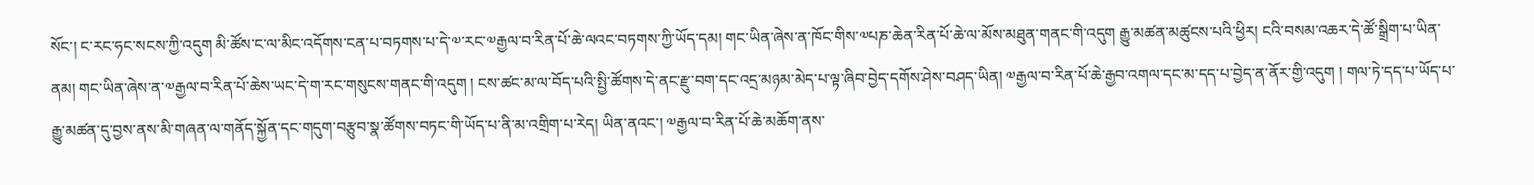སོང་། ང་རང་ཧང་སངས་ཀྱི་འདུག མི་ཚོས་ང་ལ་མིང་འདོགས་ངན་པ་བཏགས་པ་དེ་༧་རང་༧རྒྱལ་བ་རིན་པོ་ཆེ་ལའང་བཏགས་ཀྱི་ཡོད་དམ། གང་ཡིན་ཞེས་ན་ཁོང་གིས་༧པཎ་ཆེན་རིན་པོ་ཆེ་ལ་མོས་མཐུན་གནང་གི་འདུག རྒྱུ་མཚན་མཚུངས་པའི་ཕྱིར། ངའི་བསམ་འཆར་དེ་ཚོ་སྒྲིག་པ་ཡིན་ནམ། གང་ཡིན་ཞེས་ན་༧རྒྱལ་བ་རིན་པོ་ཆེས་ཡང་དེ་ག་རང་གསུངས་གནང་གི་འདུག ། ངས་ཚང་མ་ལ་བོད་པའི་སྤྱི་ཚོགས་དེ་ནང་རྫུ་བག་དང་འདྲ་མཉམ་མེད་པ་ལྟ་ཞིབ་བྱེད་དགོས་ཤེས་བཤད་ཡིན། ༧རྒྱལ་བ་རིན་པོ་ཆེ་རྒྱབ་འགལ་དང་མ་དད་པ་བྱེད་ན་ནོར་གྱི་འདུག ། གལ་ཏེ་དད་པ་ཡོད་པ་རྒྱུ་མཚན་དུ་བྱས་ནས་མི་གཞན་ལ་གནོད་སྐྱོན་དང་གདུག་བརྩུབ་སྣ་ཚོགས་བཏང་གི་ཡོད་པ་ནི་མ་འགྲིག་པ་རེད། ཡིན་ནའང་། ༧རྒྱལ་བ་རིན་པོ་ཆེ་མཆོག་ནས་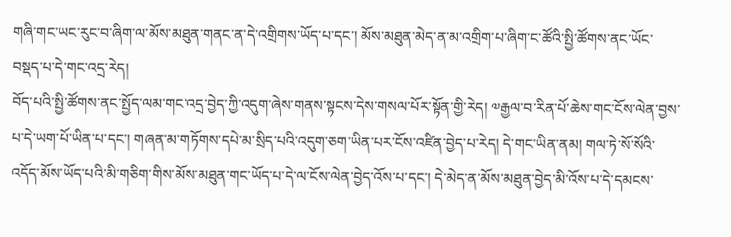གཞི་གང་ཡང་རུང་བ་ཞིག་ལ་མོས་མཐུན་གནང་ན་དེ་འགྲིགས་ཡོད་པ་དང་། མོས་མཐུན་མེད་ན་མ་འགྲིག་པ་ཞིག་ང་ཚོའི་སྤྱི་ཚོགས་ནང་ཡོང་བསྡད་པ་དེ་གང་འདྲ་རེད།
བོད་པའི་སྤྱི་ཚོགས་ནང་སྤྱོད་ལམ་གང་འདྲ་བྱེད་ཀྱི་འདུག་ཞེས་གནས་སྟངས་དེས་གསལ་པོར་སྟོན་གྱི་རེད། ༧རྒྱལ་བ་རིན་པོ་ཆེས་གང་ངོས་ལེན་བྱས་པ་དེ་ཡག་པོ་ཡིན་པ་དང་། གཞན་མ་གཏོགས་དཔེ་མ་སྲིད་པའི་འདུག་ཅག་ཡིན་པར་ངོས་འཛིན་བྱེད་པ་རེད། དེ་གང་ཡིན་ནམ། གལ་ཏེ་སོ་སོའི་འདོད་མོས་ཡོད་པའི་མི་གཅིག་གིས་མོས་མཐུན་གང་ཡོད་པ་དེ་ལ་ངོས་ལེན་བྱེད་འོས་པ་དང་། དེ་མེད་ན་མོས་མཐུན་བྱེད་མི་འོས་པ་དེ་དམངས་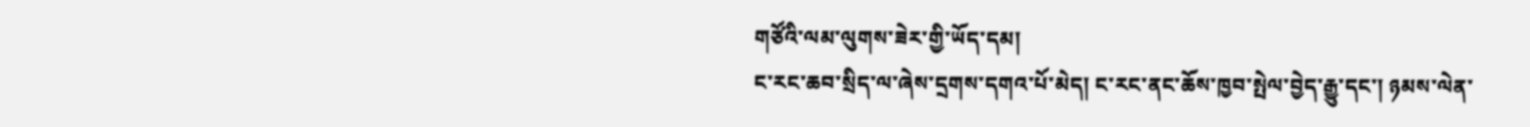གཙོའི་ལམ་ལུགས་ཟེར་གྱི་ཡོད་དམ།
ང་རང་ཆབ་སྲིད་ལ་ཞེས་དྲགས་དགའ་པོ་མེད། ང་རང་ནང་ཆོས་ཁྱབ་སྤེལ་བྱེད་རྒྱུ་དང་། ཉམས་ལེན་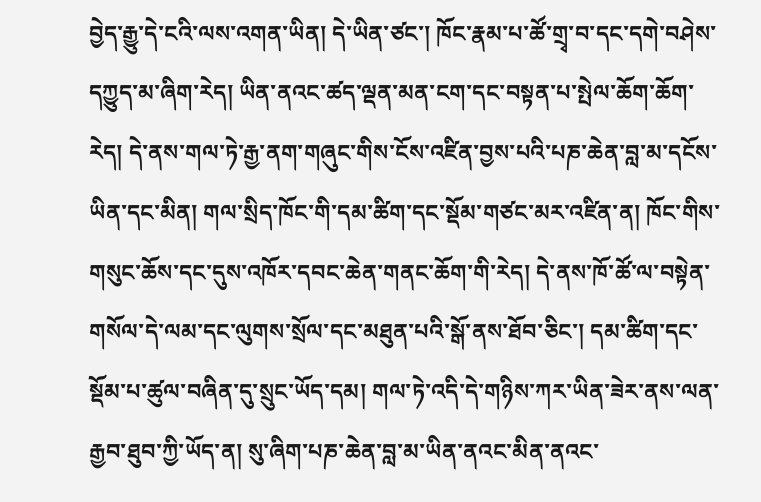བྱེད་རྒྱུ་དེ་ངའི་ལས་འགན་ཡིན། དེ་ཡིན་ཙང་། ཁོང་རྣམ་པ་ཚོ་གྲྭ་བ་དང་དགེ་བཤེས་དཀྱུད་མ་ཞིག་རེད། ཡིན་ནའང་ཚད་ལྡན་མན་ངག་དང་བསྟན་པ་སྤེལ་ཆོག་ཆོག་རེད། དེ་ནས་གལ་ཏེ་རྒྱ་ནག་གཞུང་གིས་ངོས་འཛིན་བྱས་པའི་པཎ་ཆེན་བླ་མ་དངོས་ཡིན་དང་མིན། གལ་སྲིད་ཁོང་གི་དམ་ཚིག་དང་སྡོམ་གཙང་མར་འཛིན་ན། ཁོང་གིས་གསུང་ཆོས་དང་དུས་འཁོར་དབང་ཆེན་གནང་ཆོག་གི་རེད། དེ་ནས་ཁོ་ཚོ་ལ་བསྟེན་གསོལ་དེ་ལམ་དང་ལུགས་སྲོལ་དང་མཐུན་པའི་སྒོ་ནས་ཐོབ་ཅིང་། དམ་ཚིག་དང་སྡོམ་པ་ཚུལ་བཞིན་དུ་སྲུང་ཡོད་དམ། གལ་ཏེ་འདི་དེ་གཉིས་ཀར་ཡིན་ཟེར་ནས་ལན་རྒྱབ་ཐུབ་ཀྱི་ཡོད་ན། སུ་ཞིག་པཎ་ཆེན་བླ་མ་ཡིན་ནའང་མིན་ནའང་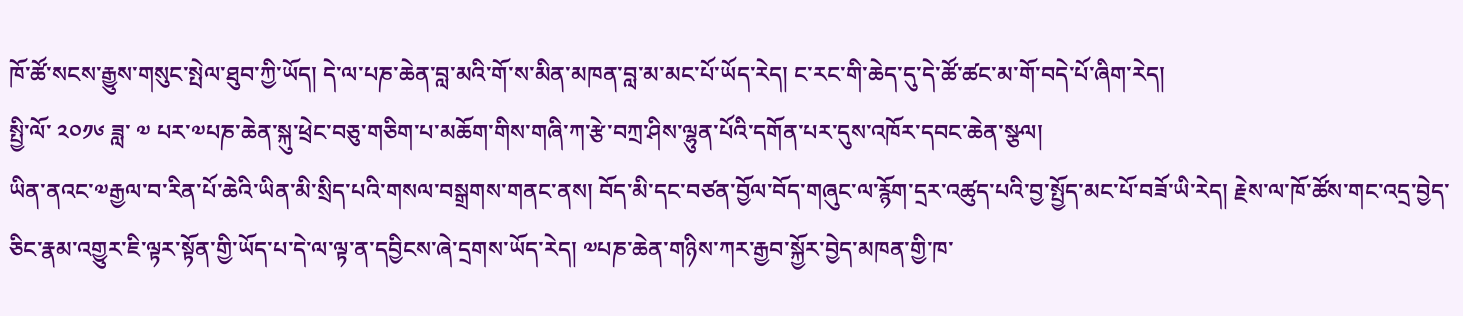ཁོ་ཚོ་སངས་རྒྱུས་གསུང་སྤེལ་ཐུབ་ཀྱི་ཡོད། དེ་ལ་པཎ་ཆེན་བླ་མའི་གོ་ས་མིན་མཁན་བླ་མ་མང་པོ་ཡོད་རེད། ང་རང་གི་ཆེད་དུ་དེ་ཚོ་ཚང་མ་གོ་བདེ་པོ་ཞིག་རེད།
སྤྱི་ལོ་ ༢༠༡༦ ཟླ་ ༧ པར་༧པཎ་ཆེན་སྐུ་ཕྲེང་བཅུ་གཅིག་པ་མཆོག་གིས་གཞི་ཀ་རྩེ་བཀྲ་ཤིས་ལྷུན་པོའི་དགོན་པར་དུས་འཁོར་དབང་ཆེན་སྩལ།
ཡིན་ནའང་༧རྒྱལ་བ་རིན་པོ་ཆེའི་ཡིན་མི་སྲིད་པའི་གསལ་བསྒྲགས་གནང་ནས། བོད་མི་དང་བཙན་བྱོལ་བོད་གཞུང་ལ་རྙོག་དྲར་འཚུད་པའི་བྱ་སྤྱོད་མང་པོ་བཟོ་ཡི་རེད། རྗེས་ལ་ཁོ་ཚོས་གང་འདྲ་བྱེད་ཅིང་རྣམ་འགྱུར་ཇི་ལྟར་སྟོན་གྱི་ཡོད་པ་དེ་ལ་ལྟ་ན་དབྱིངས་ཞེ་དྲགས་ཡོད་རེད། ༧པཎ་ཆེན་གཉིས་ཀར་རྒྱབ་སྐྱོར་བྱེད་མཁན་གྱི་ཁ་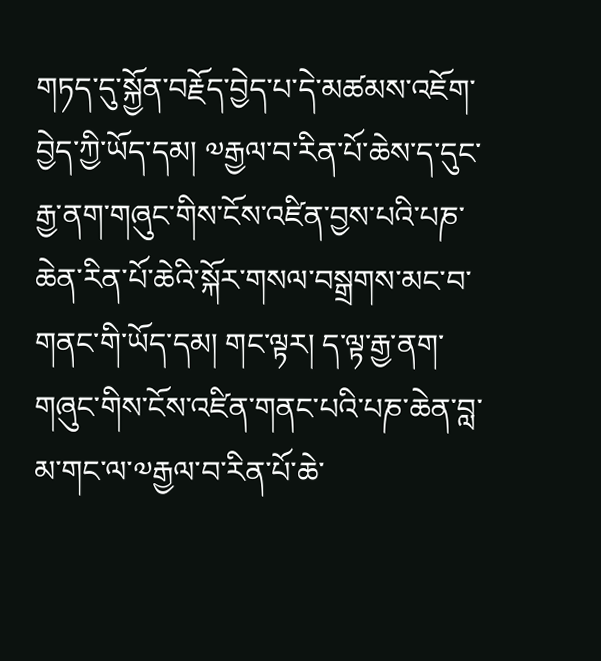གཏད་དུ་སྐྱོན་བརྗོད་བྱེད་པ་དེ་མཚམས་འཇོག་བྱེད་ཀྱི་ཡོད་དམ། ༧རྒྱལ་བ་རིན་པོ་ཆེས་ད་དུང་རྒྱ་ནག་གཞུང་གིས་ངོས་འཛིན་བྱས་པའི་པཎ་ཆེན་རིན་པོ་ཆེའི་སྐོར་གསལ་བསྒྲགས་མང་བ་གནང་གི་ཡོད་དམ། གང་ལྟར། ད་ལྟ་རྒྱ་ནག་གཞུང་གིས་ངོས་འཛིན་གནང་པའི་པཎ་ཆེན་བླ་མ་གང་ལ་༧རྒྱལ་བ་རིན་པོ་ཆེ་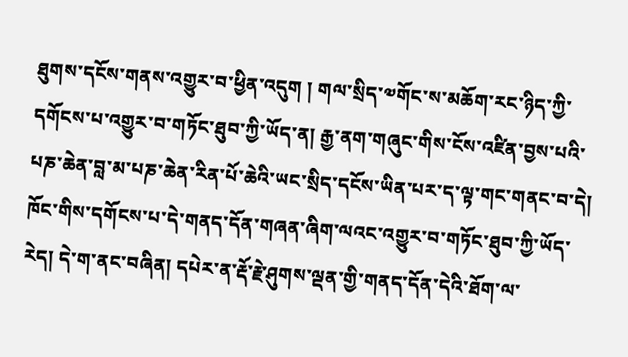ཐུགས་དངོས་གནས་འགྱུར་བ་ཕྱིན་འདུག ། གལ་སྲིད་༧གོང་ས་མཆོག་རང་ཉིད་ཀྱི་དགོངས་པ་འགྱུར་བ་གཏོང་ཐུབ་ཀྱི་ཡོད་ན། རྒྱ་ནག་གཞུང་གིས་ངོས་འཛིན་བྱས་པའི་པཎ་ཆེན་བླ་མ་པཎ་ཆེན་རིན་པོ་ཆེའི་ཡང་སྲིད་དངོས་ཡིན་པར་ད་ལྟ་གང་གནང་བ་དེ། ཁོང་གིས་དགོངས་པ་དེ་གནད་དོན་གཞན་ཞིག་ལའང་འགྱུར་བ་གཏོང་ཐུབ་ཀྱི་ཡོད་རེད། དེ་ག་ནང་བཞིན། དཔེར་ན་རྡོ་རྗེ་ཤུགས་ལྡན་གྱི་གནད་དོན་དེའི་ཐོག་ལ་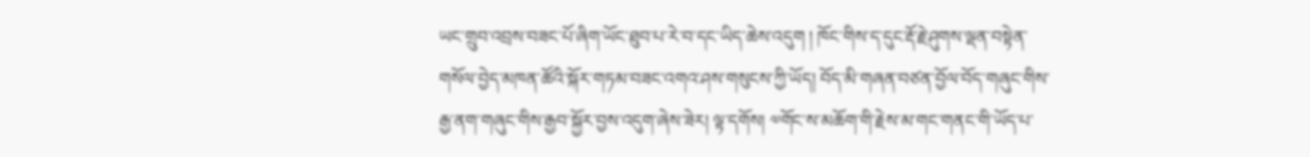ཡང་གྲུབ་འབྲས་བཟང་པོ་ཞིག་ཡོང་ཐུབ་པ་རེ་བ་དང་ཡིད་ཆེས་འདུག ། ཁོང་གིས་ད་དུང་རྡོ་རྗེ་ཤུགས་ལྡན་བསྟེན་གསོལ་བྱེད་མཁན་ཚོའི་སྐོར་གཏམ་བཟང་འགའ་ཤས་གསུངས་ཀྱི་ཡོད། བོད་མི་གཞན་བཙན་བྱོལ་བོད་གཞུང་གིས་རྒྱ་ནག་གཞུང་གིས་རྒྱབ་སྐྱོར་བྱས་འདུག་ཞེས་ཟེར། ལྟ་དགོས། ༧གོང་ས་མཆོག་གི་རྗེས་མ་གང་གནང་གི་ཡོད་པ་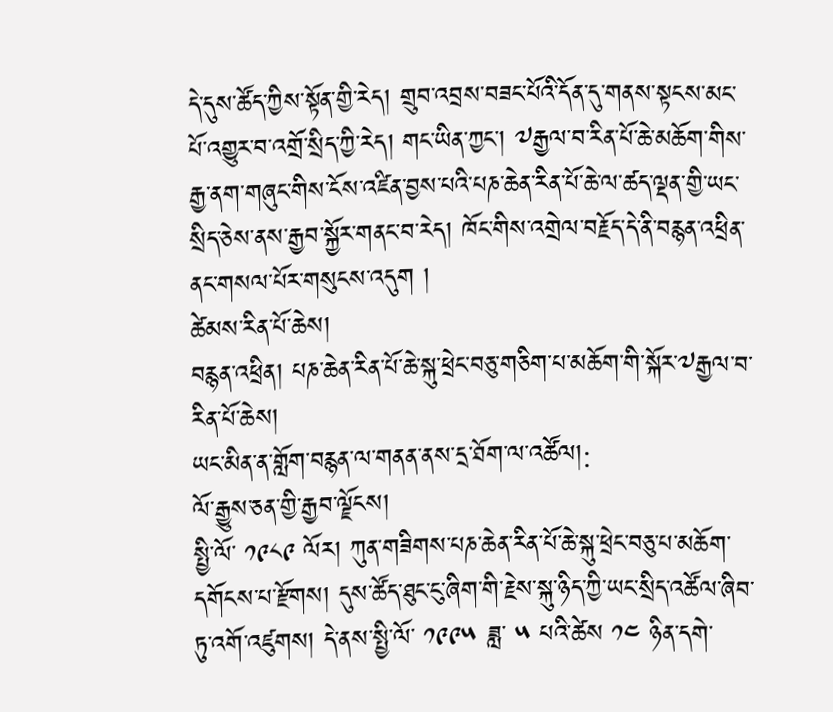དེ་དུས་ཚོད་ཀྱིས་སྟོན་གྱི་རེད། གྲུབ་འབྲས་བཟང་པོའི་དོན་དུ་གནས་སྟངས་མང་པོ་འགྱུར་བ་འགྲོ་སྲིད་ཀྱི་རེད། གང་ཡིན་ཀྱང་། ༧རྒྱལ་བ་རིན་པོ་ཆེ་མཆོག་གིས་རྒྱ་ནག་གཞུང་གིས་ངོས་འཛིན་བྱས་པའི་པཎ་ཆེན་རིན་པོ་ཆེ་ལ་ཚད་ལྡན་གྱི་ཡང་སྲིད་ཅེས་ནས་རྒྱབ་སྐྱོར་གནང་བ་རེད། ཁོང་གིས་འགྲེལ་བརྗོད་དེ་ནི་བརྙན་འཕྲིན་ནང་གསལ་པོར་གསུངས་འདུག །
ཚེམས་རིན་པོ་ཆེས།
བརྙན་འཕྲིན། པཎ་ཆེན་རིན་པོ་ཆེ་སྐུ་ཕྲེང་བཅུ་གཅིག་པ་མཆོག་གི་སྐོར་༧རྒྱལ་བ་རིན་པོ་ཆེས།
ཡང་མིན་ན་གློག་བརྙན་ལ་གནན་ནས་དྲ་ཐོག་ལ་འཚོལ།:
ལོ་རྒྱུས་ཅན་གྱི་རྒྱབ་ལྗོངས།
སྤྱི་ལོ་ ༡༩༨༩ ལོར། ཀུན་གཟིགས་པཎ་ཆེན་རིན་པོ་ཆེ་སྐུ་ཕྲེང་བཅུ་པ་མཆོག་དགོངས་པ་རྫོགས། དུས་ཚོད་ཐུང་ངུ་ཞིག་གི་རྗེས་སྐུ་ཉིད་ཀྱི་ཡང་སྲིད་འཚོལ་ཞིབ་ཏུ་འགོ་འཛུགས། དེ་ནས་སྤྱི་ལོ་ ༡༩༩༥ ཟླ་ ༥ པའི་ཚེས ༡༤ ཉིན་དགེ་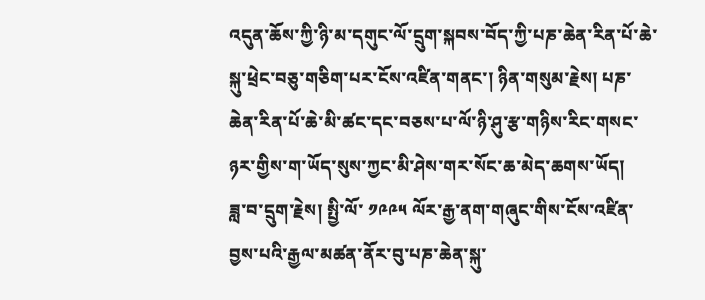འདུན་ཆོས་ཀྱི་ཉི་མ་དགུང་ལོ་དྲུག་སྐབས་བོད་ཀྱི་པཎ་ཆེན་རིན་པོ་ཆེ་སྐུ་ཕྲེང་བཅུ་གཅིག་པར་ངོས་འཛིན་གནང་། ཉིན་གསུམ་རྗེས། པཎ་ཆེན་རིན་པོ་ཆེ་མི་ཚང་དང་བཅས་པ་ལོ་ཉི་ཤུ་རྩ་གཉིས་རིང་གསང་ཉར་གྱིས་ག་ཡོད་སུས་ཀྱང་མི་ཤེས་གར་སོང་ཆ་མེད་ཆགས་ཡོད།
ཟླ་བ་དྲུག་རྗེས། སྤྱི་ལོ་ ༡༩༩༥ ལོར་རྒྱ་ནག་གཞུང་གིས་ངོས་འཛིན་བྱས་པའི་རྒྱལ་མཚན་ནོར་བུ་པཎ་ཆེན་སྐུ་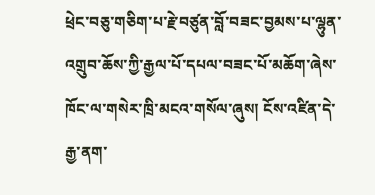ཕྲེང་བཅུ་གཅིག་པ་རྗེ་བཙུན་བློ་བཟང་བྱམས་པ་ལྷུན་འགྲུབ་ཆོས་ཀྱི་རྒྱལ་པོ་དཔལ་བཟང་པོ་མཆོག་ཞེས་ཁོང་ལ་གསེར་ཁྲི་མངའ་གསོལ་ཞུས། ངོས་འཛིན་དེ་རྒྱ་ནག་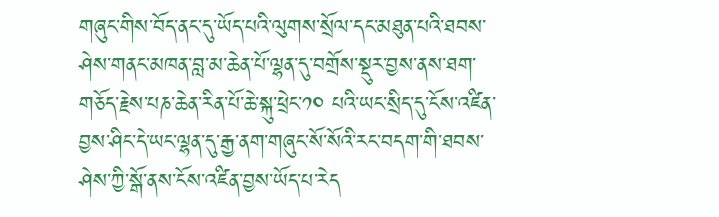གཞུང་གིས་བོད་ནང་དུ་ཡོད་པའི་ལུགས་སྲོལ་དང་མཐུན་པའི་ཐབས་ཤེས་གནང་མཁན་བླ་མ་ཆེན་པོ་ལྷན་དུ་བགྲོས་སྡུར་བྱས་ནས་ཐག་གཅོད་རྗེས་པཎ་ཆེན་རིན་པོ་ཆེ་སྐུ་ཕྲེང་༡༠ པའི་ཡང་སྲིད་དུ་ངོས་འཛིན་བྱས་ཤིང་དེ་ཡང་ལྷན་དུ་རྒྱ་ནག་གཞུང་སོ་སོའི་རང་བདག་གི་ཐབས་ཤེས་ཀྱི་སྒོ་ནས་ངོས་འཛིན་བྱས་ཡོད་པ་རེད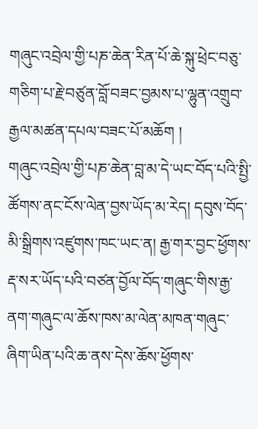གཞུང་འབྲེལ་གྱི་པཎ་ཆེན་རིན་པོ་ཆེ་སྐུ་ཕྲེང་བཅུ་གཅིག་པ་རྗེ་བཙུན་བློ་བཟང་བྱམས་པ་ལྷུན་འགྲུབ་རྒྱལ་མཚན་དཔལ་བཟང་པོ་མཆོག །
གཞུང་འབྲེལ་གྱི་པཎ་ཆེན་བླ་མ་དེ་ཡང་བོད་པའི་སྤྱི་ཚོགས་ནང་ངོས་ལེན་བྱས་ཡོད་མ་རེད། དབུས་བོད་མི་སྒྲིགས་འཛུགས་ཁང་ཡང་ན། རྒྱ་གར་བྱང་ཕྱོགས་རྡ་སར་ཡོད་པའི་བཙན་བྱོལ་བོད་གཞུང་གིས་རྒྱ་ནག་གཞུང་ལ་ཆོས་ཁས་མ་ལེན་མཁན་གཞུང་ཞིག་ཡིན་པའི་ཆ་ནས་དེས་ཆོས་ཕྱོགས་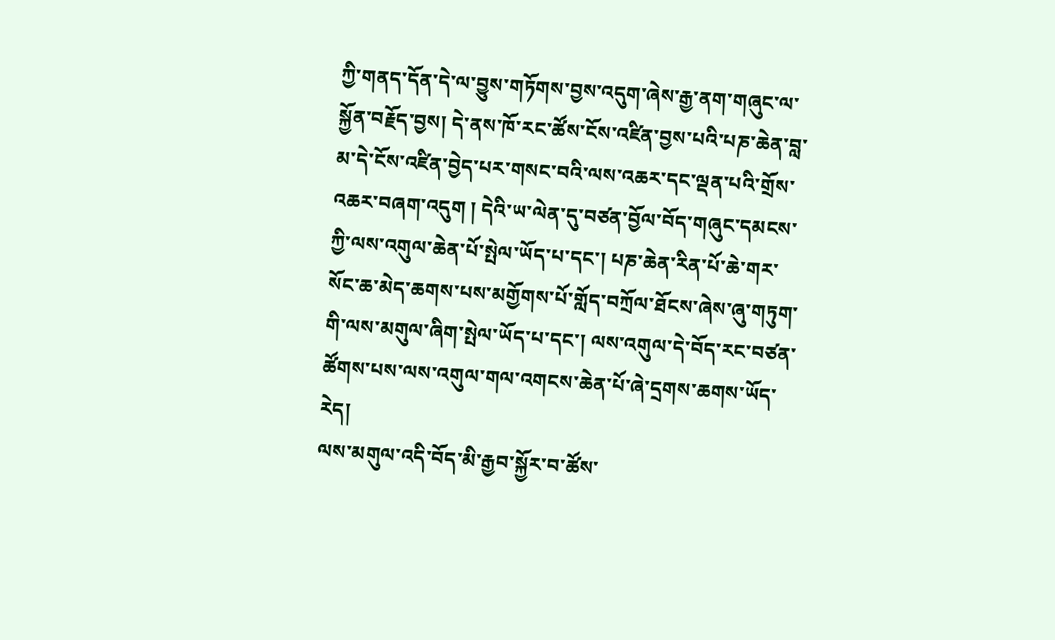ཀྱི་གནད་དོན་དེ་ལ་བྱུས་གཏོགས་བྱས་འདུག་ཞེས་རྒྱ་ནག་གཞུང་ལ་སྐྱོན་བརྗོད་བྱས། དེ་ནས་ཁོ་རང་ཚོས་ངོས་འཛིན་བྱས་པའི་པཎ་ཆེན་བླ་མ་དེ་ངོས་འཛིན་བྱེད་པར་གསང་བའི་ལས་འཆར་དང་ལྡན་པའི་གྲོས་འཆར་བཞག་འདུག ། དེའི་ཡ་ལེན་དུ་བཙན་བྱོལ་བོད་གཞུང་དམངས་ཀྱི་ལས་འགུལ་ཆེན་པོ་སྤེལ་ཡོད་པ་དང་། པཎ་ཆེན་རིན་པོ་ཆེ་གར་སོང་ཆ་མེད་ཆགས་པས་མགྱོགས་པོ་གློད་བཀྲོལ་ཐོངས་ཞེས་ཞུ་གཏུག་གི་ལས་མགུལ་ཞིག་སྤེལ་ཡོད་པ་དང་། ལས་འགུལ་དེ་བོད་རང་བཙན་ཚོགས་པས་ལས་འགུལ་གལ་འགངས་ཆེན་པོ་ཞེ་དྲགས་ཆགས་ཡོད་རེད།
ལས་མགུལ་འདི་བོད་མི་རྒྱབ་སྐྱོར་བ་ཚོས་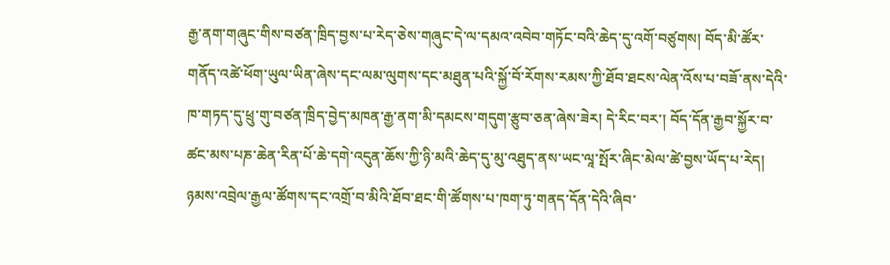རྒྱ་ནག་གཞུང་གིས་བཙན་ཁྲིད་བྱས་པ་རེད་ཅེས་གཞུང་དེ་ལ་དམའ་འབེབ་གཏོང་བའི་ཆེད་དུ་འགོ་བཙུགས། བོད་མི་ཚོར་གནོད་འཚེ་ཕོག་ཡུལ་ཡིན་ཞེས་དང་ལམ་ལུགས་དང་མཐུན་པའི་སྐྱོ་བོ་རོགས་རམས་ཀྱི་ཐོབ་ཐངས་ལེན་འོས་པ་བཟོ་ནས་དེའི་ཁ་གཏད་དུ་ཕྲུ་གུ་བཙན་ཁྲིད་བྱེད་མཁན་རྒྱ་ནག་མི་དམངས་གདུག་རྩུབ་ཅན་ཞེས་ཟེར། དེ་རིང་བར་། བོད་དོན་རྒྱབ་སྐྱོར་བ་ཚང་མས་པཎ་ཆེན་རིན་པོ་ཆེ་དགེ་འདུན་ཆོས་ཀྱི་ཉི་མའི་ཆེད་དུ་མུ་འཐུད་ནས་ཡང་ལཱ་སྤོར་ཞིང་མེལ་ཚེ་བྱས་ཡོད་པ་རེད། ཉམས་འབྲེལ་རྒྱལ་ཚོགས་དང་འགྲོ་བ་མིའི་ཐོབ་ཐང་གི་ཚོགས་པ་ཁག་ཏུ་གནད་དོན་དེའི་ཞིབ་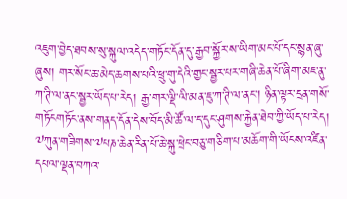འཇུག་བྱེད་ཐབས་སུ་སྐུལ་འདེད་གཏོང་དོན་དུ་རྒྱབ་སྐྱོར་ས་ཡིག་མང་པོ་དང་སྙན་ཞུ་ཞུས། གར་སོང་ཆ་མེད་ཆགས་པའི་ཕྲུ་གུ་དེའི་གྱང་སྦྱར་པར་གཞི་ཆེན་པོ་ཞིག་མཇ་ནུ་ཀ་ཊི་ལ་ནང་སྦྱར་ཡོད་པ་རེད། རྒྱ་གར་ལྡི་ལི་མན་ཇུ་ཀ་ཊི་ལ་ནང་། ཉིན་ལྟར་དྲན་གསོ་གཏོངགཏོང་ནས་གནད་དོན་དེས་བོད་མི་ཚོ་ལ་ད་དུང་ཤུགས་རྐྱེན་ཐེབ་ཀྱི་ཡོད་པ་རེད།
༧ཀུན་གཟིགས་༧པཎ་ཆེན་རིན་པོ་ཆེ་སྐུ་ཕྲེང་བཅུ་གཅིག་པ་མཆོག་གི་ཡོངས་འཛིན་དཔལ་ལྡན་བཀའ་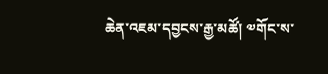ཆེན་འཇམ་དབྱངས་རྒྱ་མཚོ། ༧གོང་ས་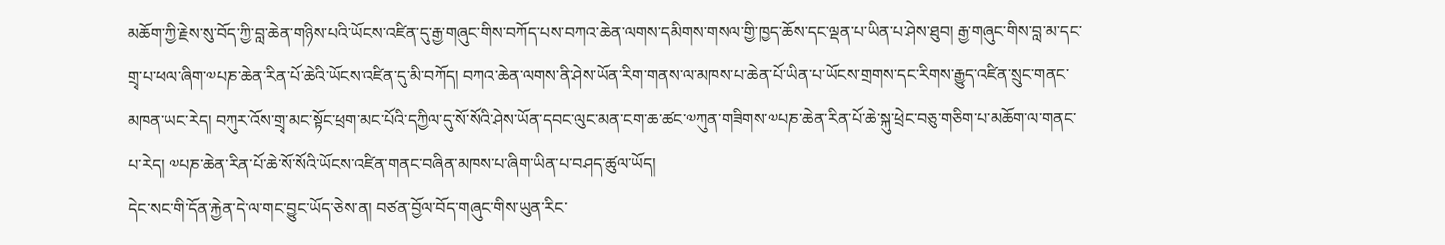མཆོག་ཀྱི་རྗེས་སུ་བོད་ཀྱི་བླ་ཆེན་གཉིས་པའི་ཡོངས་འཛིན་དུ་རྒྱ་གཞུང་གིས་བཀོད་པས་བཀའ་ཆེན་ལགས་དམིགས་གསལ་གྱི་ཁྱད་ཆོས་དང་ལྡན་པ་ཡིན་པ་ཤེས་ཐུབ། རྒྱ་གཞུང་གིས་བླ་མ་དང་གྲྭ་པ་ཕལ་ཞིག་༧པཎ་ཆེན་རིན་པོ་ཆེའི་ཡོངས་འཛིན་དུ་མི་བཀོད། བཀའ་ཆེན་ལགས་ནི་ཤེས་ཡོན་རིག་གནས་ལ་མཁས་པ་ཆེན་པོ་ཡིན་པ་ཡོངས་གྲགས་དང་རིགས་རྒྱུད་འཛིན་སྲུང་གནང་མཁན་ཡང་རེད། བཀུར་འོས་གྲྭ་མང་སྟོང་ཕྲག་མང་པོའི་དཀྱིལ་དུ་སོ་སོའི་ཤེས་ཡོན་དབང་ལུང་མན་ངག་ཆ་ཚང་༧ཀུན་གཟིགས་༧པཎ་ཆེན་རིན་པོ་ཆེ་སྐུ་ཕྲེང་བཅུ་གཅིག་པ་མཆོག་ལ་གནང་པ་རེད། ༧པཎ་ཆེན་རིན་པོ་ཆེ་སོ་སོའི་ཡོངས་འཛིན་གནང་བཞིན་མཁས་པ་ཞིག་ཡིན་པ་བཤད་ཚུལ་ཡོད།
དེང་སང་གི་དོན་རྐྱེན་དེ་ལ་གང་བྱུང་ཡོད་ཅེས་ན། བཙན་བྱོལ་བོད་གཞུང་གིས་ཡུན་རིང་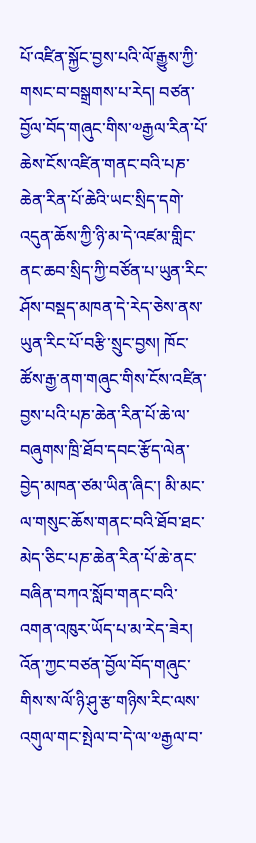པོ་འཛིན་སྐྱོང་བྱས་པའི་ལོ་རྒྱུས་ཀྱི་གསང་བ་བསྒྲགས་པ་རེད། བཙན་བྱོལ་བོད་གཞུང་གིས་༧རྒྱལ་རིན་པོ་ཆེས་ངོས་འཛིན་གནང་བའི་པཎ་ཆེན་རིན་པོ་ཆེའི་ཡང་སྲིད་དགེ་འདུན་ཆོས་ཀྱི་ཉི་མ་དེ་འཛམ་གླིང་ནང་ཆབ་སྲིད་ཀྱི་བཙོན་པ་ཡུན་རིང་ཤོས་བསྡད་མཁན་དེ་རེད་ཅེས་ནས་ཡུན་རིང་པོ་བརྩི་སྲུང་བྱས། ཁོང་ཚོས་རྒྱ་ནག་གཞུང་གིས་ངོས་འཛིན་བྱས་པའི་པཎ་ཆེན་རིན་པོ་ཆེ་ལ་བཞུགས་ཁྲི་ཐོབ་དབང་རྩོད་ལེན་བྱེད་མཁན་ཙམ་ཡིན་ཞིང་། མི་མང་ལ་གསུང་ཆོས་གནང་བའི་ཐོབ་ཐང་མེད་ཅིང་པཎ་ཆེན་རིན་པོ་ཆེ་ནང་བཞིན་བཀའ་སློབ་གནང་བའི་འགན་འཁུར་ཡོད་པ་མ་རེད་ཟེར། འོན་ཀྱང་བཙན་བྱོལ་བོད་གཞུང་གིས་ས་ལོ་ཉི་ཤུ་རྩ་གཉིས་རིང་ལས་འགུལ་གང་སྤེལ་བ་དེ་ལ་༧རྒྱལ་བ་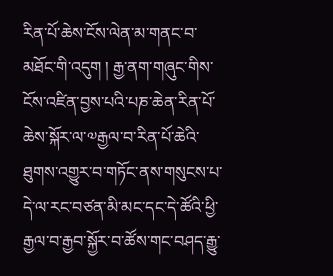རིན་པོ་ཆེས་ངོས་ལེན་མ་གནང་བ་མཐོང་གི་འདུག ། རྒྱ་ནག་གཞུང་གིས་ངོས་འཛིན་བྱས་པའི་པཎ་ཆེན་རིན་པོ་ཆེས་སྐོར་ལ་༧རྒྱལ་བ་རིན་པོ་ཆེའི་ཐུགས་འགྱུར་བ་གཏོང་ནས་གསུངས་པ་དེ་ལ་རང་བཙན་མི་མང་དང་དེ་ཚོའི་ཕྱི་རྒྱལ་བ་རྒྱབ་སྐྱོར་བ་ཚོས་གང་བཤད་རྒྱུ་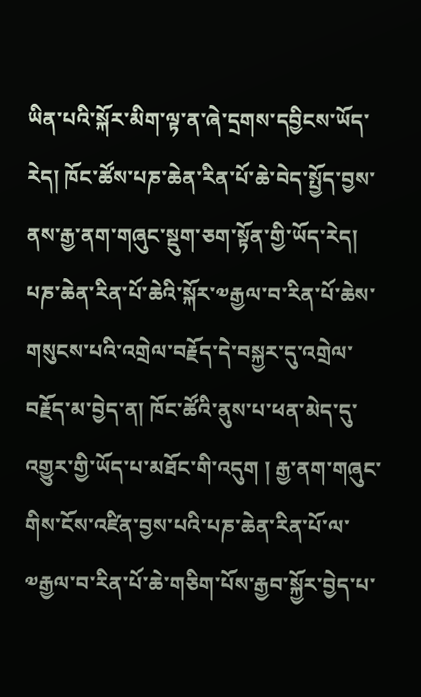ཡིན་པའི་སྐོར་མིག་ལྟ་ན་ཞེ་དྲགས་དབྱིངས་ཡོད་རེད། ཁོང་ཚོས་པཎ་ཆེན་རིན་པོ་ཆེ་བེད་སྤྱོད་བྱས་ནས་རྒྱ་ནག་གཞུང་སྡུག་ཅག་སྟོན་གྱི་ཡོད་རེད། པཎ་ཆེན་རིན་པོ་ཆེའི་སྐོར་༧རྒྱལ་བ་རིན་པོ་ཆེས་གསུངས་པའི་འགྲེལ་བརྗོད་དེ་བསྐྱར་དུ་འགྲེལ་བརྗོད་མ་བྱེད་ན། ཁོང་ཚོའི་ནུས་པ་ཕན་མེད་དུ་འགྱུར་གྱི་ཡོད་པ་མཐོང་གི་འདུག ། རྒྱ་ནག་གཞུང་གིས་ངོས་འཛིན་བྱས་པའི་པཎ་ཆེན་རིན་པོ་ལ་༧རྒྱལ་བ་རིན་པོ་ཆེ་གཅིག་པོས་རྒྱབ་སྐྱོར་བྱེད་པ་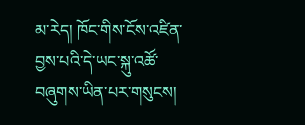མ་རེད། ཁོང་གིས་ངོས་འཛིན་བྱས་པའི་དེ་ཡང་སྐུ་འཚོ་བཞུགས་ཡིན་པར་གསུངས།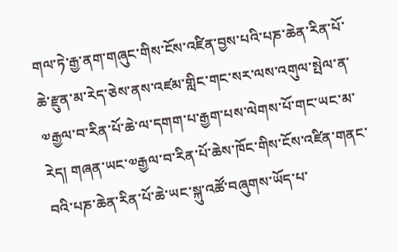གལ་ཏེ་རྒྱ་ནག་གཞུང་གིས་ངོས་འཛིན་བྱས་པའི་པཎ་ཆེན་རིན་པོ་ཆེ་རྫུན་མ་རེད་ཅེས་ནས་འཛམ་གླིང་གང་སར་ལས་འགུལ་སྤེལ་ན་༧རྒྱལ་བ་རིན་པོ་ཆེ་ལ་དགག་པ་རྒྱག་པས་ལེགས་པོ་གང་ཡང་མ་རེད། གཞན་ཡང་༧རྒྱལ་བ་རིན་པོ་ཆེས་ཁོང་གིས་ངོས་འཛིན་གནང་བའི་པཎ་ཆེན་རིན་པོ་ཆེ་ཡང་སྐུ་འཚོ་བཞུགས་ཡོད་པ་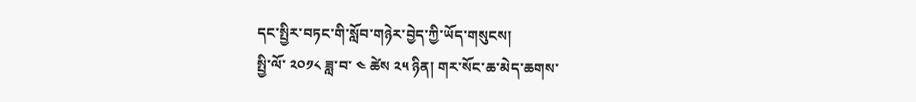དང་སྤྱིར་བཏང་གི་སློབ་གཉེར་བྱེད་ཀྱི་ཡོད་གསུངས།
སྤྱི་ལོ་ ༢༠༡༨ ཟླ་བ་ ༤ ཚེས ༢༥ ཉིན། གར་སོང་ཆ་མེད་ཆགས་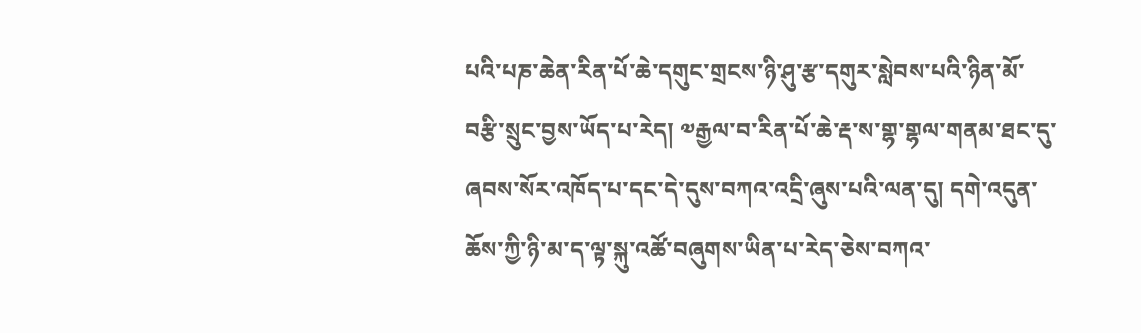པའི་པཎ་ཆེན་རིན་པོ་ཆེ་དགུང་གྲངས་ཉི་ཤུ་རྩ་དགུར་སླེབས་པའི་ཉིན་མོ་བརྩི་སྲུང་བྱས་ཡོད་པ་རེད། ༧རྒྱལ་བ་རིན་པོ་ཆེ་རྡ་ས་གྷ་གྷལ་གནམ་ཐང་དུ་ཞབས་སོར་འཁོད་པ་དང་དེ་དུས་བཀའ་འདྲི་ཞུས་པའི་ལན་དུ། དགེ་འདུན་ཆོས་ཀྱི་ཉི་མ་ད་ལྟ་སྐུ་འཚོ་བཞུགས་ཡིན་པ་རེད་ཅེས་བཀའ་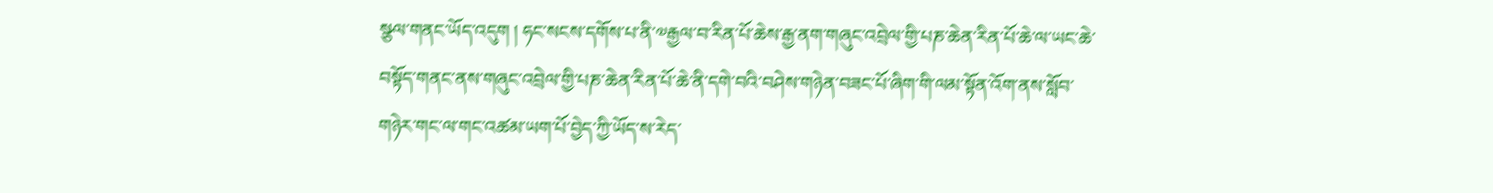སྩལ་གནང་ཡོད་འདུག ། ཧང་སངས་དགོས་པ་ནི་༧རྒྱལ་བ་རིན་པོ་ཆེས་རྒྱ་ནག་གཞུང་འབྲེལ་གྱི་པཎ་ཆེན་རིན་པོ་ཆེ་ལ་ཡང་ཆེ་བསྟོད་གནང་ནས་གཞུང་འབྲེལ་གྱི་པཎ་ཆེན་རིན་པོ་ཆེ་ནི་དགེ་བའི་བཤེས་གཉེན་བཟང་པོ་ཞིག་གི་ལམ་སྟོན་འོག་ནས་སློབ་གཉེར་གང་ལ་གང་འཚམ་ཡག་པོ་བྱེད་ཀྱི་ཡོད་ས་རེད་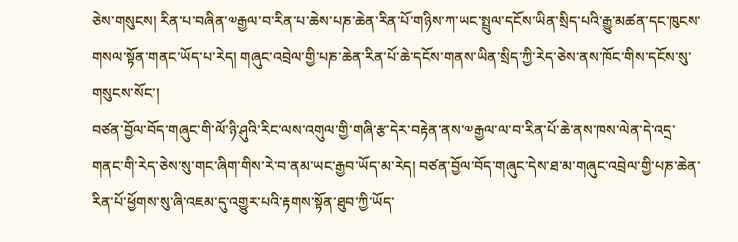ཅེས་གསུངས། རིན་པ་བཞིན་༧རྒྱལ་བ་རིན་པ་ཆེས་པཎ་ཆེན་རིན་པོ་གཉིས་ཀ་ཡང་སྤྲུལ་དངོས་ཡིན་སྲིད་པའི་རྒྱུ་མཚན་དང་ཁུངས་གསལ་སྟོན་གནང་ཡོད་པ་རེད། གཞུང་འབྲེལ་གྱི་པཎ་ཆེན་རིན་པོ་ཆེ་དངོས་གནས་ཡིན་སྲིད་ཀྱི་རེད་ཅེས་ནས་ཁོང་གིས་དངོས་སུ་གསུངས་སོང་།
བཙན་བྱོལ་བོད་གཞུང་གི་ལོ་ཉི་ཤུའི་རིང་ལས་འགུལ་གྱི་གཞི་རྩ་དེར་བརྟེན་ནས་༧རྒྱལ་ལ་བ་རིན་པོ་ཆེ་ནས་ཁས་ལེན་དེ་འདྲ་གནང་གི་རེད་ཅེས་སུ་གང་ཞིག་གིས་རེ་བ་ནམ་ཡང་རྒྱབ་ཡོད་མ་རེད། བཙན་བྱོལ་བོད་གཞུང་དེས་ཐ་མ་གཞུང་འབྲེལ་གྱི་པཎ་ཆེན་རིན་པོ་ཕྱོགས་སུ་ཞི་འཇམ་དུ་འགྱུར་པའི་རྟགས་སྟོན་ཐུབ་ཀྱི་ཡོད་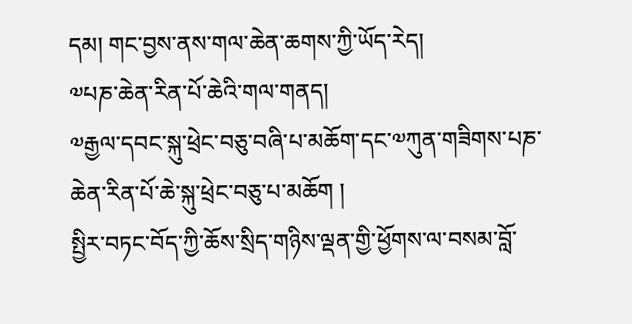དམ། གང་བྱས་ནས་གལ་ཆེན་ཆགས་ཀྱི་ཡོད་རེད།
༧པཎ་ཆེན་རིན་པོ་ཆེའི་གལ་གནད།
༧རྒྱལ་དབང་སྐུ་ཕྲེང་བཅུ་བཞི་པ་མཆོག་དང་༧ཀུན་གཟིགས་པཎ་ཆེན་རིན་པོ་ཆེ་སྐུ་ཕྲེང་བཅུ་པ་མཆོག །
སྤྱིར་བཏང་བོད་ཀྱི་ཆོས་སྲིད་གཉིས་ལྡན་གྱི་ཕྱོགས་ལ་བསམ་བློ་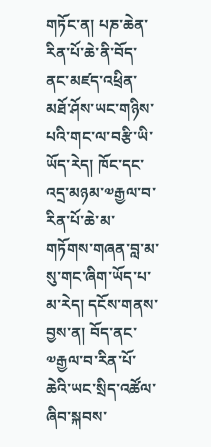གཏོང་ན། པཎ་ཆེན་རིན་པོ་ཆེ་ནི་བོད་ནང་མཛད་འཕྲིན་མཐོ་ཤོས་ཡང་གཉིས་པའི་གང་ལ་བརྩི་ཡི་ཡོད་རེད། ཁོང་དང་འདྲ་མཉམ་༧རྒྱལ་བ་རིན་པོ་ཆེ་མ་གཏོགས་གཞན་བླ་མ་སུ་གང་ཞིག་ཡོད་པ་མ་རེད། དངོས་གནས་བྱས་ན། བོད་ནང་༧རྒྱལ་བ་རིན་པོ་ཆེའི་ཡང་སྲིད་འཚོལ་ཞིབ་སྐབས་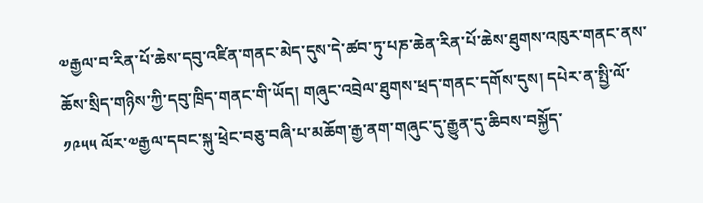༧རྒྱལ་བ་རིན་པོ་ཆེས་དབུ་འཛིན་གནང་མེད་དུས་དེ་ཚབ་ཏུ་པཎ་ཆེན་རིན་པོ་ཆེས་ཐུགས་འཁུར་གནང་ནས་ཆོས་སྲིད་གཉིས་ཀྱི་དབུ་ཁྲིད་གནང་གི་ཡོད། གཞུང་འབྲེལ་ཐུགས་ཕྲད་གནང་དགོས་དུས། དཔེར་ན་སྤྱི་ལོ་ ༡༩༥༥ ལོར་༧རྒྱལ་དབང་སྐུ་ཕྲེང་བཅུ་བཞི་པ་མཆོག་རྒྱ་ནག་གཞུང་དུ་རྒྱུན་དུ་ཆིབས་བསྐྱོད་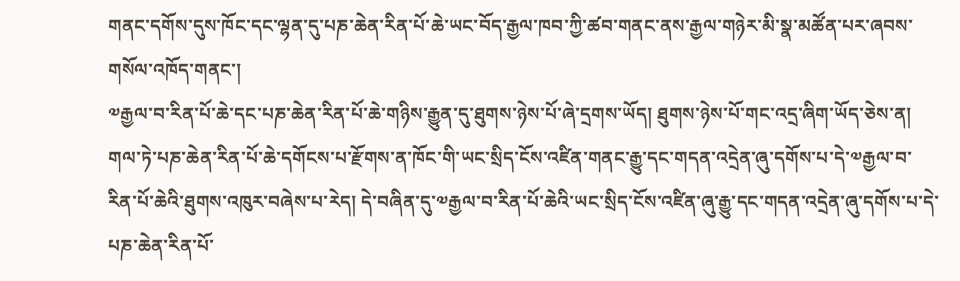གནང་དགོས་དུས་ཁོང་དང་ལྷན་དུ་པཎ་ཆེན་རིན་པོ་ཆེ་ཡང་བོད་རྒྱལ་ཁབ་ཀྱི་ཚབ་གནང་ནས་རྒྱལ་གཉེར་མི་སྣ་མཚོན་པར་ཞབས་གསོལ་འཁོད་གནང་།
༧རྒྱལ་བ་རིན་པོ་ཆེ་དང་པཎ་ཆེན་རིན་པོ་ཆེ་གཉིས་རྒྱུན་དུ་ཐུགས་ཉེས་པོ་ཞེ་དྲགས་ཡོད། ཐུགས་ཉེས་པོ་གང་འདྲ་ཞིག་ཡོད་ཅེས་ན། གལ་ཏེ་པཎ་ཆེན་རིན་པོ་ཆེ་དགོངས་པ་རྫོགས་ན་ཁོང་གི་ཡང་སྲིད་ངོས་འཛིན་གནང་རྒྱུ་དང་གདན་འདྲེན་ཞུ་དགོས་པ་དེ་༧རྒྱལ་བ་རིན་པོ་ཆེའི་ཐུགས་འཁུར་བཞེས་པ་རེད། དེ་བཞིན་དུ་༧རྒྱལ་བ་རིན་པོ་ཆེའི་ཡང་སྲིད་ངོས་འཛིན་ཞུ་རྒྱུ་དང་གདན་འདྲེན་ཞུ་དགོས་པ་དེ་པཎ་ཆེན་རིན་པོ་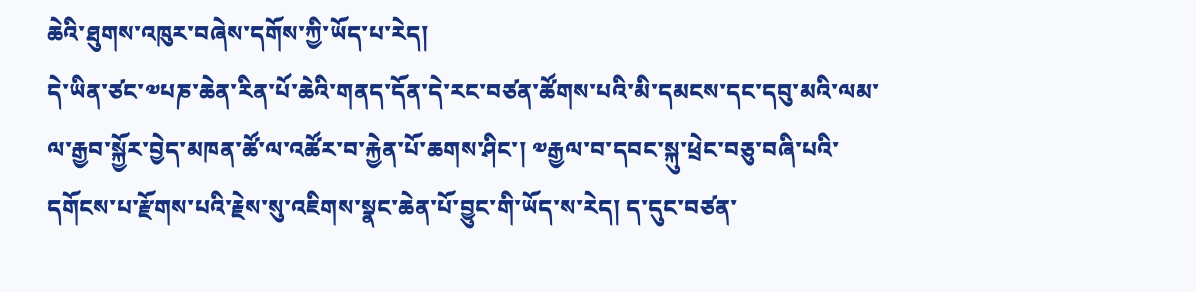ཆེའི་ཐུགས་འཁུར་བཞེས་དགོས་ཀྱི་ཡོད་པ་རེད།
དེ་ཡིན་ཙང་༧པཎ་ཆེན་རིན་པོ་ཆེའི་གནད་དོན་དེ་རང་བཙན་ཚོགས་པའི་མི་དམངས་དང་དབུ་མའི་ལམ་ལ་རྒྱབ་སྐྱོར་བྱེད་མཁན་ཚོ་ལ་འཚོར་བ་རྐྱེན་པོ་ཆགས་ཤིང་། ༧རྒྱལ་བ་དབང་སྐུ་ཕྲེང་བཅུ་བཞི་པའི་དགོངས་པ་རྫོགས་པའི་རྗེས་སུ་འཇིགས་སྣང་ཆེན་པོ་བྱུང་གི་ཡོད་ས་རེད། ད་དུང་བཙན་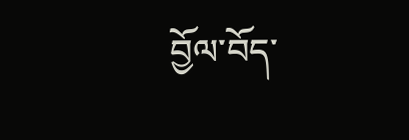བྱོལ་བོད་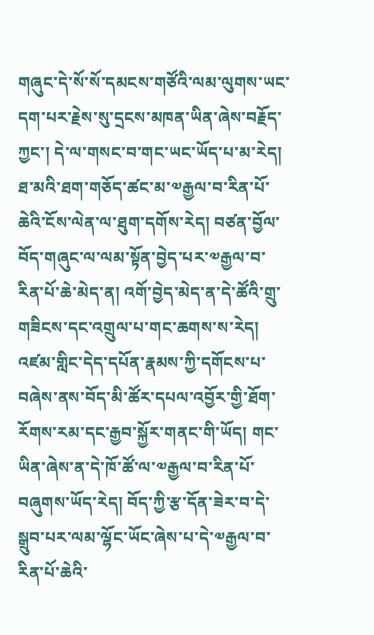གཞུང་དེ་སོ་སོ་དམངས་གཙོའི་ལམ་ལུགས་ཡང་དག་པར་རྗེས་སུ་དྲངས་མཁན་ཡིན་ཞེས་བརྗོད་ཀྱང་། དེ་ལ་གསང་བ་གང་ཡང་ཡོད་པ་མ་རེད། ཐ་མའི་ཐག་གཅོད་ཚང་མ་༧རྒྱལ་བ་རིན་པོ་ཆེའི་ངོས་ལེན་ལ་ཐུག་དགོས་རེད། བཙན་བྱོལ་བོད་གཞུང་ལ་ལམ་སྟོན་བྱེད་པར་༧རྒྱལ་བ་རིན་པོ་ཆེ་མེད་ན། འགོ་བྱེད་མེད་ན་དེ་ཚོའི་གྲུ་གཟིངས་དང་འགྲུལ་པ་གང་ཆགས་ས་རེད། འཛམ་གླིང་དེད་དཔོན་རྣམས་ཀྱི་དགོངས་པ་བཞེས་ནས་བོད་མི་ཚོར་དཔལ་འབྱོར་གྱི་ཐོག་རོགས་རམ་དང་རྒྱབ་སྐྱོར་གནང་གི་ཡོད། གང་ཡིན་ཞེས་ན་དེ་ཁོ་ཚོ་ལ་༧རྒྱལ་བ་རིན་པོ་བཞུགས་ཡོད་རེད། བོད་ཀྱི་རྩ་དོན་ཟེར་བ་དེ་སྒྲུབ་པར་ལམ་ལྷོང་ཡོང་ཞེས་པ་དེ་༧རྒྱལ་བ་རིན་པོ་ཆེའི་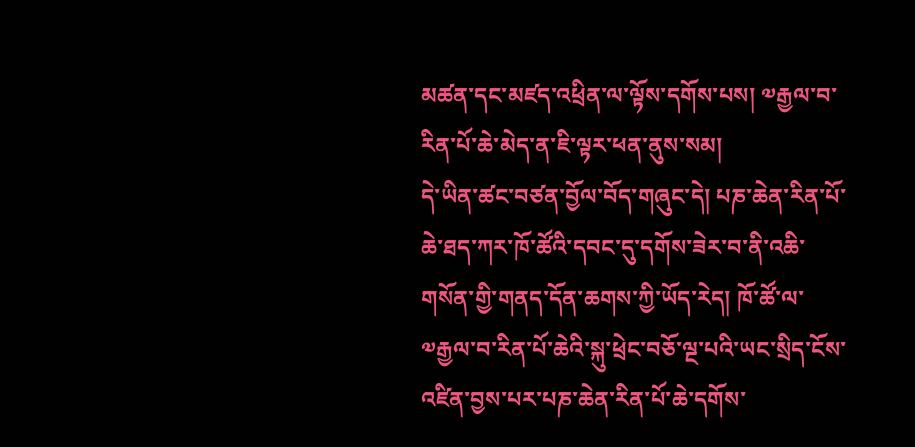མཚན་དང་མཛད་འཕྲིན་ལ་ལྟོས་དགོས་པས། ༧རྒྱལ་བ་རིན་པོ་ཆེ་མེད་ན་ཇི་ལྟར་ཕན་ནུས་སམ།
དེ་ཡིན་ཚང་བཙན་བྱོལ་བོད་གཞུང་དེ། པཎ་ཆེན་རིན་པོ་ཆེ་ཐད་ཀར་ཁོ་ཚོའི་དབང་དུ་དགོས་ཟེར་བ་ནི་འཆི་གསོན་གྱི་གནད་དོན་ཆགས་ཀྱི་ཡོད་རེད། ཁོ་ཚོ་ལ་༧རྒྱལ་བ་རིན་པོ་ཆེའི་སྐུ་ཕྲེང་བཅོ་ལྔ་པའི་ཡང་སྲིད་ངོས་འཛིན་བྱས་པར་པཎ་ཆེན་རིན་པོ་ཆེ་དགོས་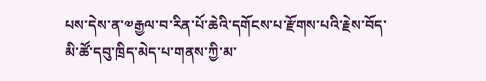པས་དེས་ན་༧རྒྱལ་བ་རིན་པོ་ཆེའི་དགོངས་པ་རྫོགས་པའི་རྗེས་བོད་མི་ཚོ་དབུ་ཁྲིད་མེད་པ་གནས་ཀྱི་མ་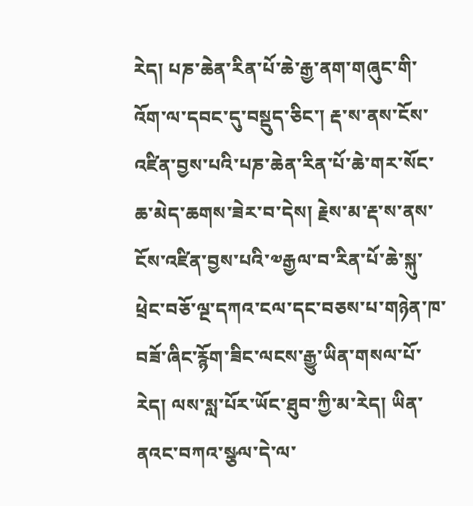རེད། པཎ་ཆེན་རིན་པོ་ཆེ་རྒྱ་ནག་གཞུང་གི་འོག་ལ་དབང་དུ་བསྡུད་ཅིང་། རྡ་ས་ནས་ངོས་འཛིན་བྱས་པའི་པཎ་ཆེན་རིན་པོ་ཆེ་གར་སོང་ཆ་མེད་ཆགས་ཟེར་བ་དེས། རྗེས་མ་རྡ་ས་ནས་ངོས་འཛིན་བྱས་པའི་༧རྒྱལ་བ་རིན་པོ་ཆེ་སྐུ་ཕྲེང་བཅོ་ལྔ་དཀའ་ངལ་དང་བཅས་པ་གཉེན་ཁ་བཟོ་ཞིང་རྙོག་ཟིང་ལངས་རྒྱུ་ཡིན་གསལ་པོ་རེད། ལས་སླ་པོར་ཡོང་ཐུབ་ཀྱི་མ་རེད། ཡིན་ནའང་བཀའ་སྩལ་དེ་ལ་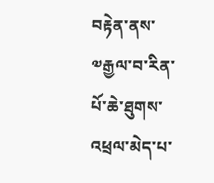བརྟེན་ནས་༧རྒྱལ་བ་རིན་པོ་ཆེ་ཐུགས་འཕྲལ་མེད་པ་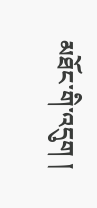མཐོང་གི་འདུག །